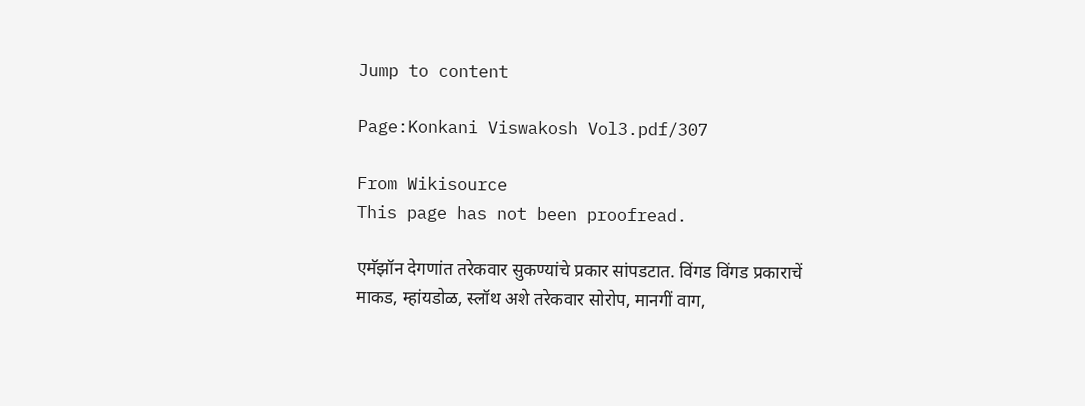Jump to content

Page:Konkani Viswakosh Vol3.pdf/307

From Wikisource
This page has not been proofread.

एमॅझॉन देगणांत तरेकवार सुकण्यांचे प्रकार सांपडटात. विंगड विंगड प्रकाराचें माकड, म्हांयडोळ, स्लॉथ अशे तरेकवार सोरोप, मानगीं वाग,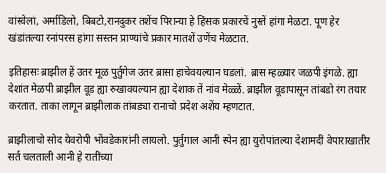वांस्वेलां, अर्माडिलो, बिबटो,रानदुकर तशेंच पिरान्या हे हिंसक प्रकारचें नुस्तें हांगा मेळटा. पूण हेर खंडांतल्या रनांपरस हांगा सस्तन प्राण्यांचे प्रकार मातशें उणेंच मेळटात.

इतिहासः ब्राझील हें उतर मूळ पुर्तुगेज उतर ब्रासा हाचेवयल्यान घडलां. ब्रास म्हळ्यार जळपी इंगळे. ह्या देशांत मेळपी ब्राझील वूड ह्या रुखावयल्यान ह्या देशाक तें नांव मेळ्ळें. ब्राझील वूडापासून तांबडो रंग तयार करतात. ताका लागून ब्राझीलाक तांबड्या रानाचो प्रदेश अशेंय म्हणटात.

ब्राझीलाचो सोद येवरोपी भोंवडेकारांनी लायलो. पुर्तुगाल आनी स्पेन ह्या युरोपांतल्या देशामदीं वेपाराखातीर सर्त चलताली आनी हे रातींच्या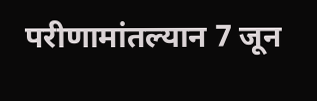परीणामांतल्यान 7 जून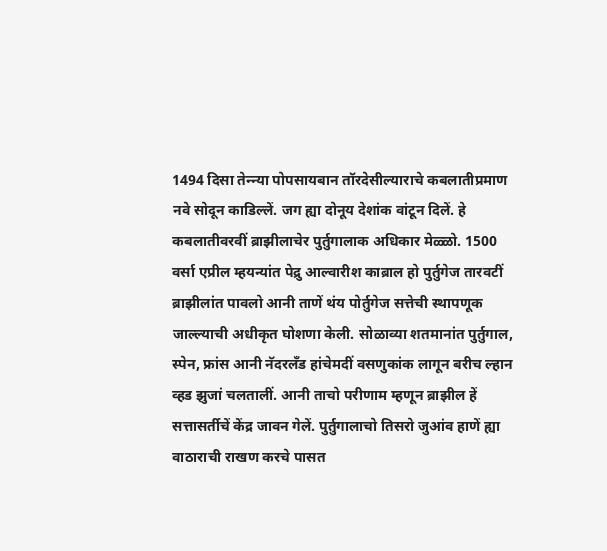1494 दिसा तेन्न्या पोपसायबान तॉरदेसील्याराचे कबलातीप्रमाण नवे सोदून काडिल्लें. जग ह्या दोनूय देशांक वांटून दिलें. हे कबलातीवरवीं ब्राझीलाचेर पुर्तुगालाक अधिकार मेळ्ळो. 1500 वर्सा एप्रील म्हयन्यांत पेद्रु आल्वारीश काब्राल हो पुर्तुगेज तारवटीं ब्राझीलांत पावलो आनी ताणें थंय पोर्तुगेज सत्तेची स्थापणूक जाल्ल्याची अधीकृत घोशणा केली. सोळाव्या शतमानांत पुर्तुगाल, स्पेन, फ्रांस आनी नॅदरलॅंड हांचेमदीं वसणुकांक लागून बरीच ल्हान व्हड झुजां चलतालीं. आनी ताचो परीणाम म्हणून ब्राझील हें सत्तासर्तीचें केंद्र जावन गेलें. पुर्तुगालाचो तिसरो जुआंव हाणें ह्या वाठाराची राखण करचे पासत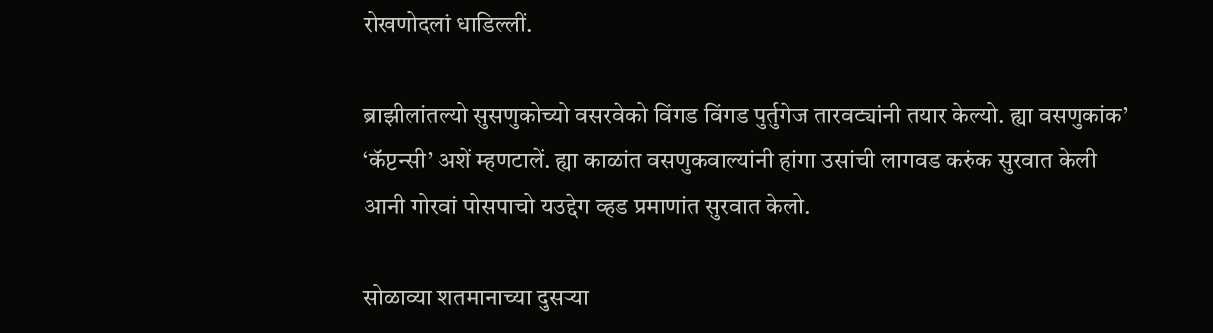रोखणोदलां धाडिल्लीं.

ब्राझीलांतल्यो सुसणुकोच्यो वसरवेको विंगड विंगड पुर्तुगेज तारवट्यांनी तयार केल्यो. ह्या वसणुकांक’ ‘कॅप्टन्सी’ अशें म्हणटालें. ह्या काळांत वसणुकवाल्यांनी हांगा उसांची लागवड करुंक सुरवात केली आनी गोरवां पोसपाचो यउद्देग व्हड प्रमाणांत सुरवात केलो.

सोळाव्या शतमानाच्या दुसऱ्या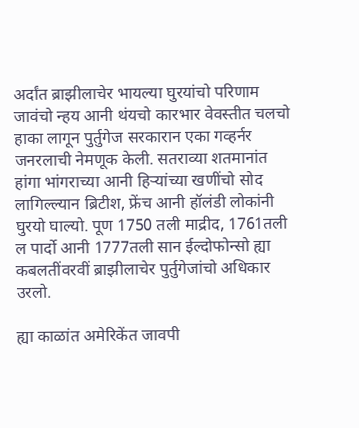अर्दांत ब्राझीलाचेर भायल्या घुरयांचो परिणाम जावंचो न्हय आनी थंयचो कारभार वेवस्तीत चलचो हाका लागून पुर्तुगेज सरकारान एका गव्हर्नर जनरलाची नेमणूक केली. सतराव्या शतमानांत हांगा भांगराच्या आनी हिऱ्यांच्या खणींचो सोद लागिल्ल्यान ब्रिटीश, फ्रेंच आनी हॉलंडी लोकांनी घुरयो घाल्यो. पूण 1750 तली माद्रीद, 1761तली ल पार्दो आनी 1777तली सान ईल्दोफोन्सो ह्या कबलतींवरवीं ब्राझीलाचेर पुर्तुगेजांचो अधिकार उरलो.

ह्या काळांत अमेरिकेंत जावपी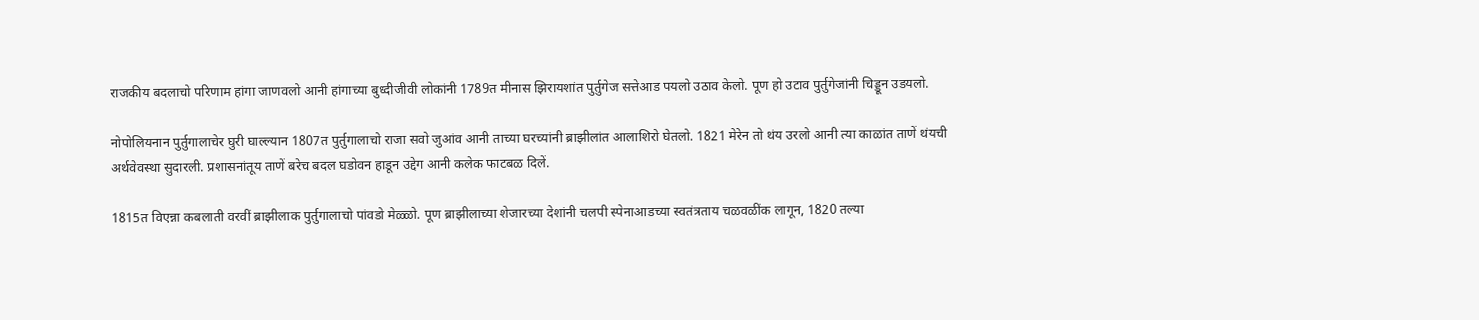राजकीय बदलाचो परिणाम हांगा जाणवलो आनी हांगाच्या बुध्दीजीवी लोकांनी 1789त मीनास झिरायशांत पुर्तुगेज सत्तेआड पयलो उठाव केलो. पूण हो उटाव पुर्तुगेजांनी चिड्डून उडयलो.

नोपोलियनान पुर्तुगालाचेर घुरी घाल्ल्यान 1807त पुर्तुगालाचो राजा सवो जुआंव आनी ताच्या घरच्यांनी ब्राझीलांत आलाशिरो घेतलो. 1821 मेरेन तो थंय उरलो आनी त्या काळांत ताणें थंयची अर्थवेवस्था सुदारली. प्रशासनांतूय ताणें बरेच बदल घडोवन हाडून उद्देग आनी कलेक फाटबळ दिलें.

1815त विएन्ना कबलाती वरवीं ब्राझीलाक पुर्तुगालाचो पांवडो मेळ्ळो. पूण ब्राझीलाच्या शेजारच्या देशांनी चलपी स्पेनाआडच्या स्वतंत्रताय चळवळींक लागून, 1820 तल्या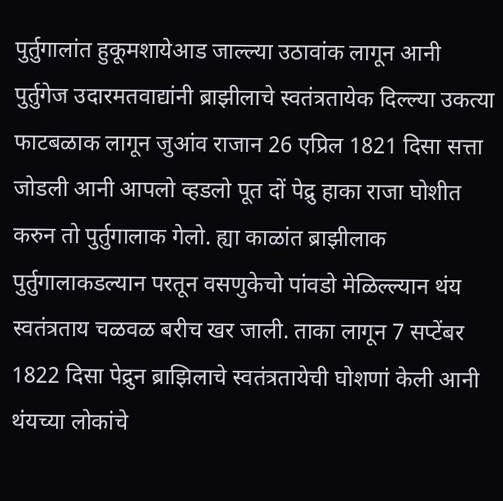पुर्तुगालांत हुकूमशायेआड जाल्ल्या उठावांक लागून आनी पुर्तुगेज उदारमतवाद्यांनी ब्राझीलाचे स्वतंत्रतायेक दिल्ल्या उकत्या फाटबळाक लागून जुआंव राजान 26 एप्रिल 1821 दिसा सत्ता जोडली आनी आपलो व्हडलो पूत दों पेद्रु हाका राजा घोशीत करुन तो पुर्तुगालाक गेलो. ह्या काळांत ब्राझीलाक पुर्तुगालाकडल्यान परतून वसणुकेचो पांवडो मेळिल्ल्यान थंय स्वतंत्रताय चळवळ बरीच खर जाली. ताका लागून 7 सप्टेंबर 1822 दिसा पेद्रुन ब्राझिलाचे स्वतंत्रतायेची घोशणां केली आनी थंयच्या लोकांचे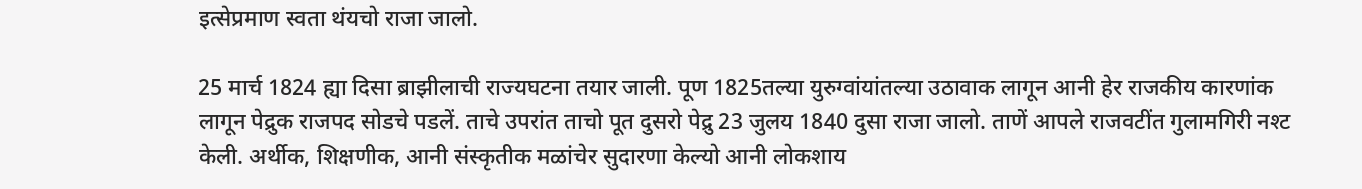इत्सेप्रमाण स्वता थंयचो राजा जालो.

25 मार्च 1824 ह्या दिसा ब्राझीलाची राज्यघटना तयार जाली. पूण 1825तल्या युरुग्वांयांतल्या उठावाक लागून आनी हेर राजकीय कारणांक लागून पेद्रुक राजपद सोडचे पडलें. ताचे उपरांत ताचो पूत दुसरो पेद्रु 23 जुलय 1840 दुसा राजा जालो. ताणें आपले राजवटींत गुलामगिरी नश्ट केली. अर्थीक, शिक्षणीक, आनी संस्कृतीक मळांचेर सुदारणा केल्यो आनी लोकशाय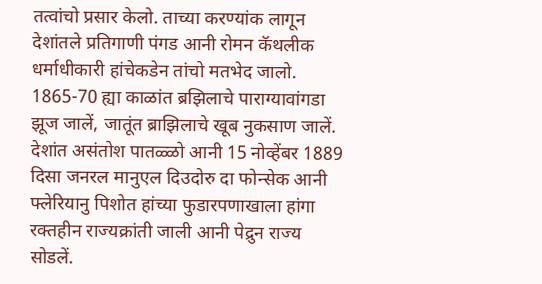तत्वांचो प्रसार केलो. ताच्या करण्यांक लागून देशांतले प्रतिगाणी पंगड आनी रोमन कॅथलीक धर्माधीकारी हांचेकडेन तांचो मतभेद जालो. 1865-70 ह्या काळांत ब्रझिलाचे पाराग्यावांगडा झूज जालें, जातूंत ब्राझिलाचे खूब नुकसाण जालें. देशांत असंतोश पातळ्ळो आनी 15 नोव्हेंबर 1889 दिसा जनरल मानुएल दिउदोरु दा फोन्सेक आनी फ्लेरियानु पिशोत हांच्या फुडारपणाखाला हांगा रक्तहीन राज्यक्रांती जाली आनी पेद्रुन राज्य सोडलें.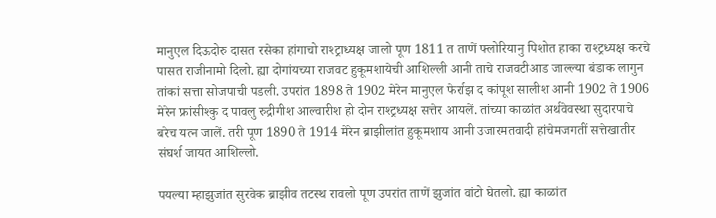मानुएल दिऊदोरु दासत रसेका हांगाचो राश्ट्राध्यक्ष जालो पूण 1811 त ताणें फ्लोरियानु पिशोत हाका राश्ट्रध्यक्ष करचे पासत राजीनामो दिलो. ह्या दोगांयच्या राजवट हुकूमशायेची आशिल्ली आनी ताचे राजवटीआड जाल्ल्या बंडाक लागुन तांकां सत्ता सोजपाची पडली. उपरांत 1898 ते 1902 मेरेन मानुएल फेर्राझ द कांपूश सालीश आनी 1902 ते 1906 मेरेन फ्रांसीश्कु द पावलु रुद्रीगीश आल्वारीश हो दोन राश्ट्रध्यक्ष सत्तेर आयलें. तांच्या काळांत अर्थवेवस्था सुदारपाचे बरेच यत्न जालें. तरी पूण 1890 ते 1914 मेरेन ब्राझीलांत हुकूमशाय आनी उजारमतवादी हांचेमजगतीं सत्तेखातीर संघर्श जायत आशिल्लो.

पयल्या म्हाझुजांत सुरवेक ब्राझीव तटस्थ रावलो पूण उपरांत ताणें झुजांत वांटो घेतलो. ह्या काळांत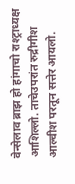वेन्सेलाव ब्राझ हो हांगाचो राश्ट्राध्यक्ष आशिल्लो. ताचेउपरांत रुद्रीगीश आल्वीश परतून सत्तेर आयलो.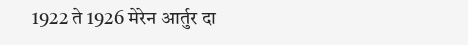1922 ते 1926 मेरेन आर्तुर दा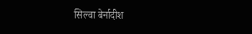सिल्वा बेर्नादीश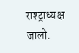राश्ट्राध्यक्ष जालो.